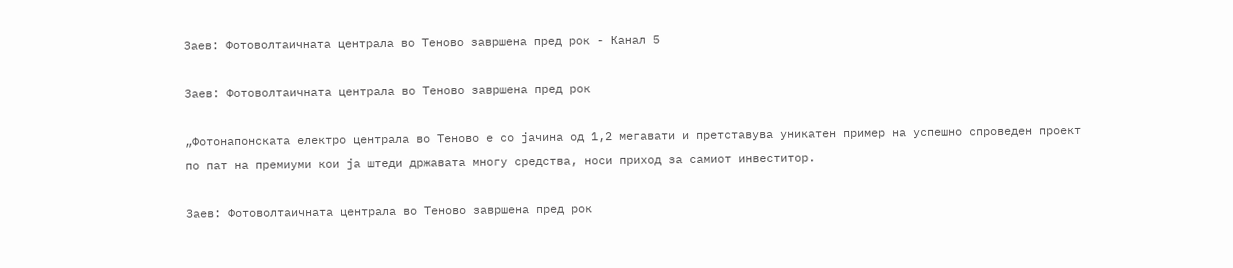Заев: Фотоволтаичната централа во Теново завршена пред рок - Канал 5

Заев: Фотоволтаичната централа во Теново завршена пред рок

„Фотонапонската електро централа во Теново е со јачина од 1,2 мегавати и претставува уникатен пример на успешно спроведен проект по пат на премиуми кои ја штеди државата многу средства, носи приход за самиот инвеститор.

Заев: Фотоволтаичната централа во Теново завршена пред рок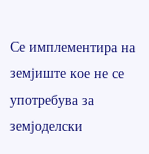Се имплементира на земјиште кое не се употребува за земјоделски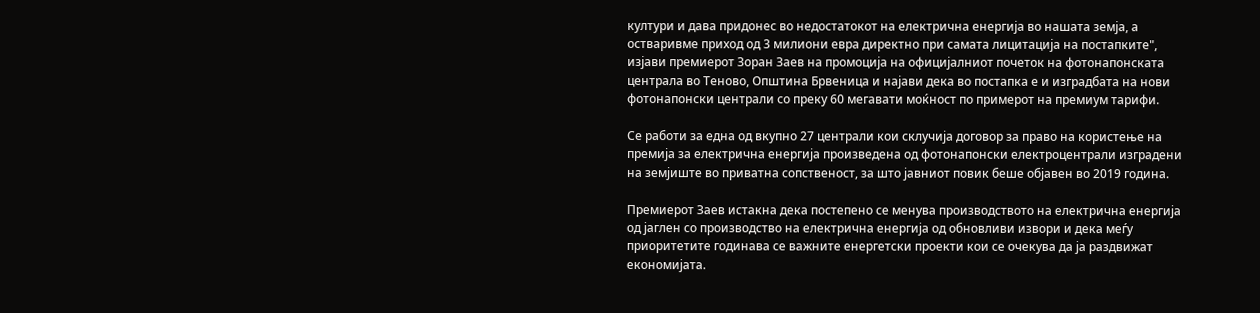култури и дава придонес во недостатокот на електрична енергија во нашата земја, а остваривме приход од 3 милиони евра директно при самата лицитација на постапките", изјави премиерот Зоран Заев на промоција на официјалниот почеток на фотонапонската централа во Теново, Општина Брвеница и најави дека во постапка е и изградбата на нови фотонапонски централи со преку 60 мегавати моќност по примерот на премиум тарифи.

Се работи за една од вкупно 27 централи кои склучија договор за право на користење на премија за електрична енергија произведена од фотонапонски електроцентрали изградени на земјиште во приватна сопственост, за што јавниот повик беше објавен во 2019 година.

Премиерот Заев истакна дека постепено се менува производството на електрична енергија од јаглен со производство на електрична енергија од обновливи извори и дека меѓу приоритетите годинава се важните енергетски проекти кои се очекува да ја раздвижат економијата.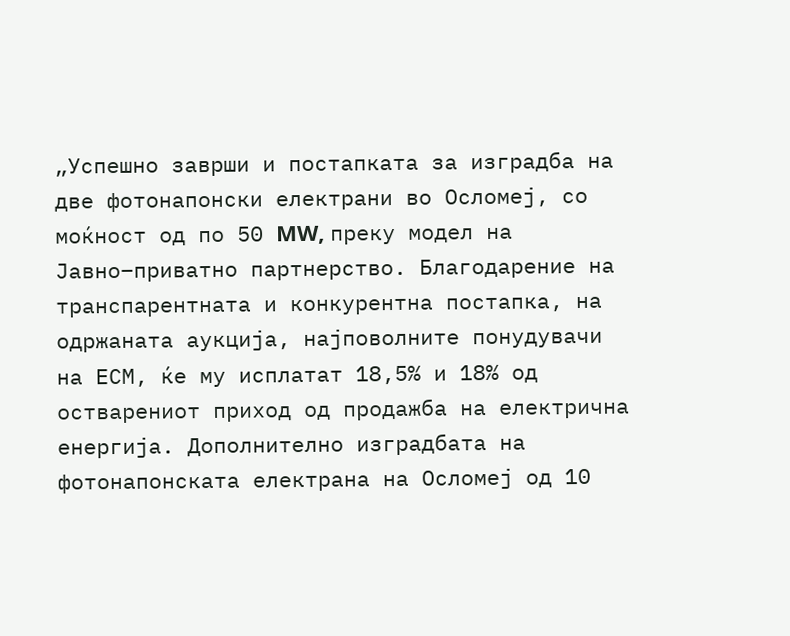„Успешно заврши и постапката за изградба на две фотонапонски електрани во Осломеј, со моќност од по 50 MW, преку модел на Јавно–приватно партнерство. Благодарение на транспарентната и конкурентна постапка, на одржаната аукција, најповолните понудувачи на ЕСМ, ќе му исплатат 18,5% и 18% од остварениот приход од продажба на електрична енергија. Дополнително изградбата на фотонапонската електрана на Осломеј од 10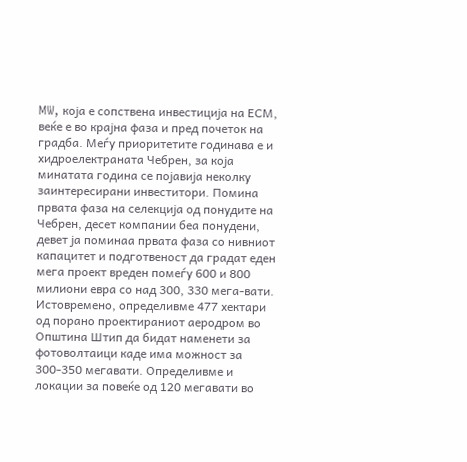MW, која е сопствена инвестиција на ЕСМ, веќе е во крајна фаза и пред почеток на градба. Меѓу приоритетите годинава е и хидроелектраната Чебрен, за која минатата година се појавија неколку заинтересирани инвеститори. Помина првата фаза на селекција од понудите на Чебрен, десет компании беа понудени, девет ја поминаа првата фаза со нивниот капацитет и подготвеност да градат еден мега проект вреден помеѓу 600 и 800 милиони евра со над 300, 330 мега-вати. Истовремено, определивме 477 хектари од порано проектираниот аеродром во Општина Штип да бидат наменети за фотоволтаици каде има можност за 300-350 мегавати. Определивме и локации за повеќе од 120 мегавати во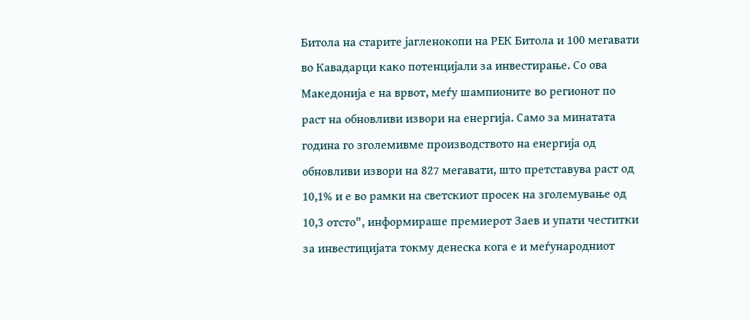Битола на старите јагленокопи на РЕК Битола и 100 мегавати во Кавадарци како потенцијали за инвестирање. Со ова Македонија е на врвот, меѓу шампионите во регионот по раст на обновливи извори на енергија. Само за минатата година го зголемивме производството на енергија од обновливи извори на 827 мегавати, што претставува раст од 10,1% и е во рамки на светскиот просек на зголемување од 10,3 отсто", информираше премиерот Заев и упати честитки за инвестицијата токму денеска кога е и меѓународниот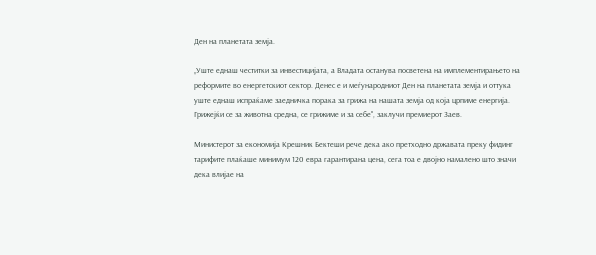Ден на планетата земја.

„Уште еднаш честитки за инвестицијата, а Владата останува посветена на имплементирањето на реформите во енергетскиот сектор. Денес е и меѓународниот Ден на планетата земја и оттука уште еднаш испраќаме заедничка порака за грижа на нашата земја од која црпиме енергија. Грижејќи се за животна средна, се грижиме и за себе", заклучи премиерот Заев.

Министерот за економија Крешник Бектеши рече дека ако претходно државата преку фидинг тарифите плаќаше минимум 120 евра гарантирана цена, сега тоа е двојно намалено што значи дека влијае на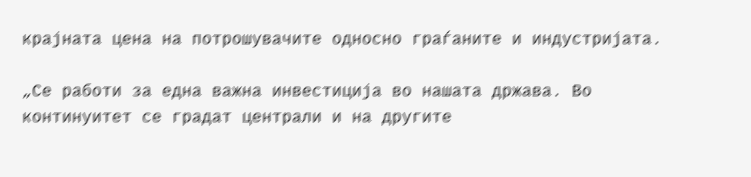крајната цена на потрошувачите односно граѓаните и индустријата.

„Се работи за една важна инвестиција во нашата држава. Во континуитет се градат централи и на другите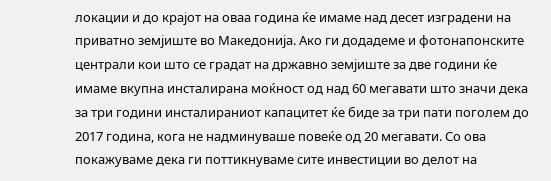локации и до крајот на оваа година ќе имаме над десет изградени на приватно земјиште во Македонија. Ако ги додадеме и фотонапонските централи кои што се градат на државно земјиште за две години ќе имаме вкупна инсталирана моќност од над 60 мегавати што значи дека за три години инсталираниот капацитет ќе биде за три пати поголем до 2017 година, кога не надминуваше повеќе од 20 мегавати. Со ова покажуваме дека ги поттикнуваме сите инвестиции во делот на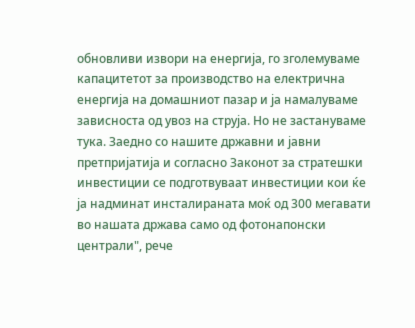обновливи извори на енергија, го зголемуваме капацитетот за производство на електрична енергија на домашниот пазар и ја намалуваме зависноста од увоз на струја. Но не застануваме тука. Заедно со нашите државни и јавни претпријатија и согласно Законот за стратешки инвестиции се подготвуваат инвестиции кои ќе ја надминат инсталираната моќ од 300 мегавати во нашата држава само од фотонапонски централи", рече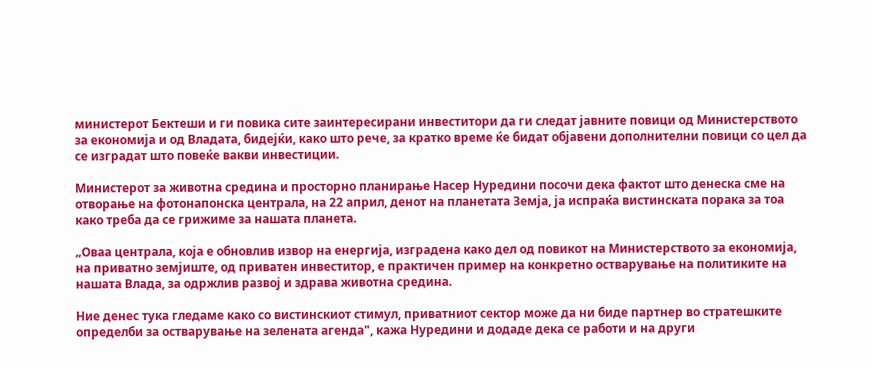министерот Бектеши и ги повика сите заинтересирани инвеститори да ги следат јавните повици од Министерството за економија и од Владата, бидејќи, како што рече, за кратко време ќе бидат објавени дополнителни повици со цел да се изградат што повеќе вакви инвестиции.

Министерот за животна средина и просторно планирање Насер Нуредини посочи дека фактот што денеска сме на отворање на фотонапонска централа, на 22 април, денот на планетата Земја, ја испраќа вистинската порака за тоа како треба да се грижиме за нашата планета.

„Оваа централа, која е обновлив извор на енергија, изградена како дел од повикот на Министерството за економија, на приватно земјиште, од приватен инвеститор, е практичен пример на конкретно остварување на политиките на нашата Влада, за одржлив развој и здрава животна средина.

Ние денес тука гледаме како со вистинскиот стимул, приватниот сектор може да ни биде партнер во стратешките определби за остварување на зелената агенда", кажа Нуредини и додаде дека се работи и на други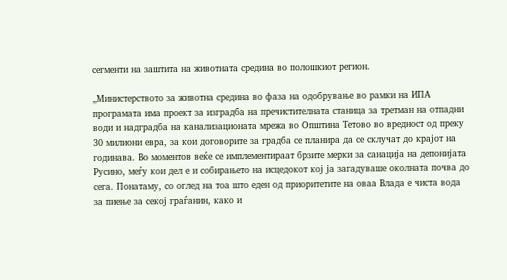сегменти на заштита на животната средина во полошкиот регион.

„Министерството за животна средина во фаза на одобрување во рамки на ИПА програмата има проект за изградба на пречистителната станица за третман на отпадни води и надградба на канализационата мрежа во Општина Тетово во вредност од преку 30 милиони евра, за кои договорите за градба се планира да се склучат до крајот на годинава. Во моментов веќе се имплементираат брзите мерки за санација на депонијата Русино, меѓу кои дел е и собирањето на исцедокот кој ја загадуваше околната почва до сега. Понатаму, со оглед на тоа што еден од приоритетите на оваа Влада е чиста вода за пиење за секој граѓанин, како и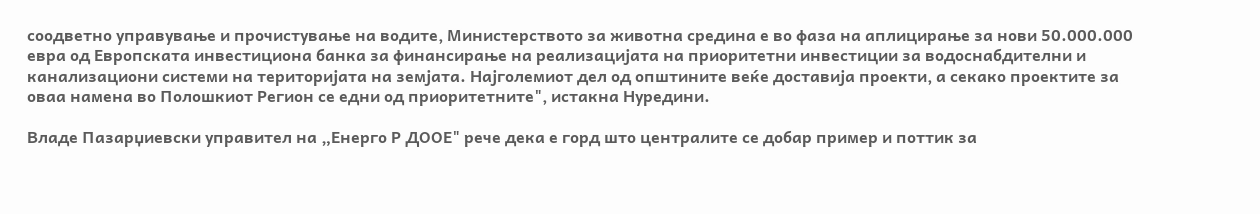соодветно управување и прочистување на водите, Министерството за животна средина е во фаза на аплицирање за нови 50.000.000 евра од Европската инвестициона банка за финансирање на реализацијата на приоритетни инвестиции за водоснабдителни и канализациони системи на територијата на земјата. Најголемиот дел од општините веќе доставија проекти, а секако проектите за оваа намена во Полошкиот Регион се едни од приоритетните", истакна Нуредини.

Владе Пазарџиевски управител на „Енерго Р ДООЕ" рече дека е горд што централите се добар пример и поттик за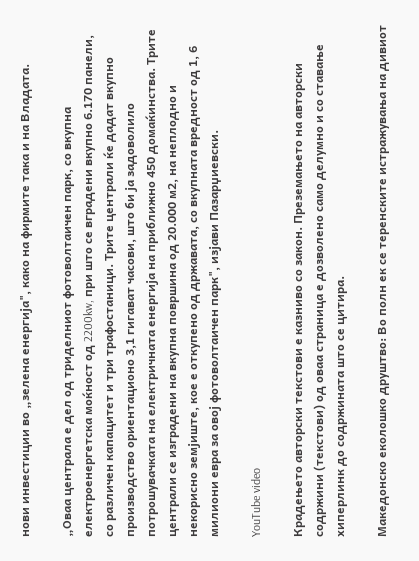нови инвестиции во „зелена енергија", како на фирмите така и на Владата.

„Оваа централа е дел од триделниот фотоволтаичен парк, со вкупна електроенергетска моќност од 2200kw, при што се вградени вкупно 6.170 панели, со различен капацитет и три трафостаници. Трите централи ќе дадат вкупно производство ориентационо 3,1 гигават часови, што би ја задоволило потрошувачката на електричната енергија на приближно 450 домаќинства. Трите централи се изградени на вкупна површина од 20.000 м2, на неплодно и некорисно земјиште, кое е откупено од државата, со вкупната вредност од 1, 6 милиони евра за овој фотоволтаичен парк", изјави Пазарџиевски.

YouTube video

Крадењето авторски текстови е казниво со закон. Преземањето на авторски содржини (текстови) од оваа страница е дозволено само делумно и со ставање хиперлинк до содржината што се цитира.

Македонско еколошко друштво: Во полн ек се теренските истражувања на дивиот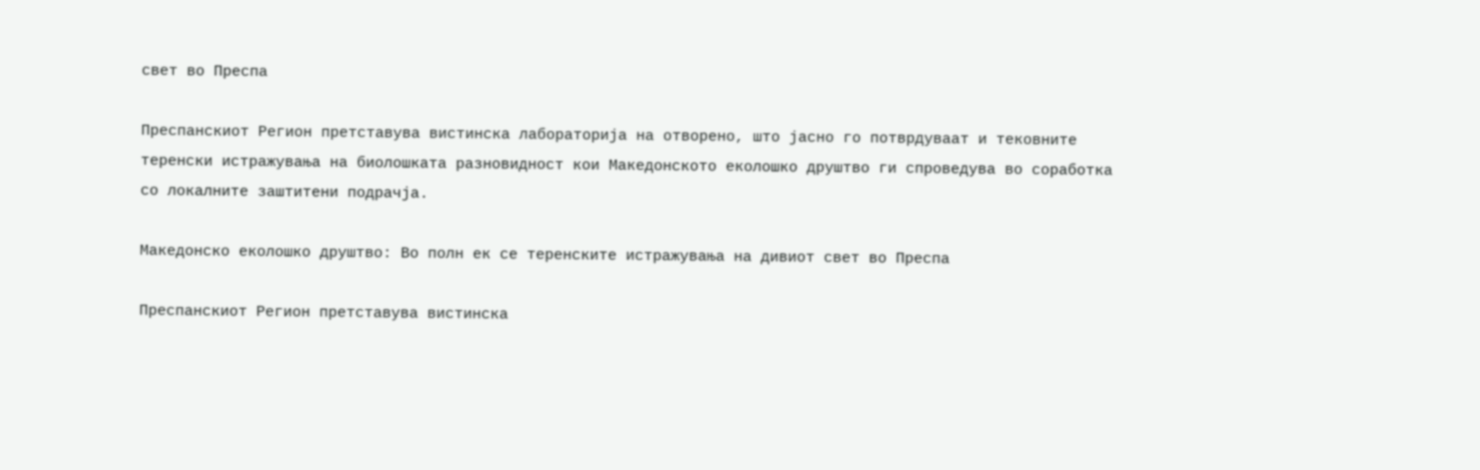свет во Преспа

Преспанскиот Регион претставува вистинска лабораторија на отворено, што јасно го потврдуваат и тековните теренски истражувања на биолошката разновидност кои Македонското еколошко друштво ги спроведува во соработка со локалните заштитени подрачја.

Македонско еколошко друштво: Во полн ек се теренските истражувања на дивиот свет во Преспа

Преспанскиот Регион претставува вистинска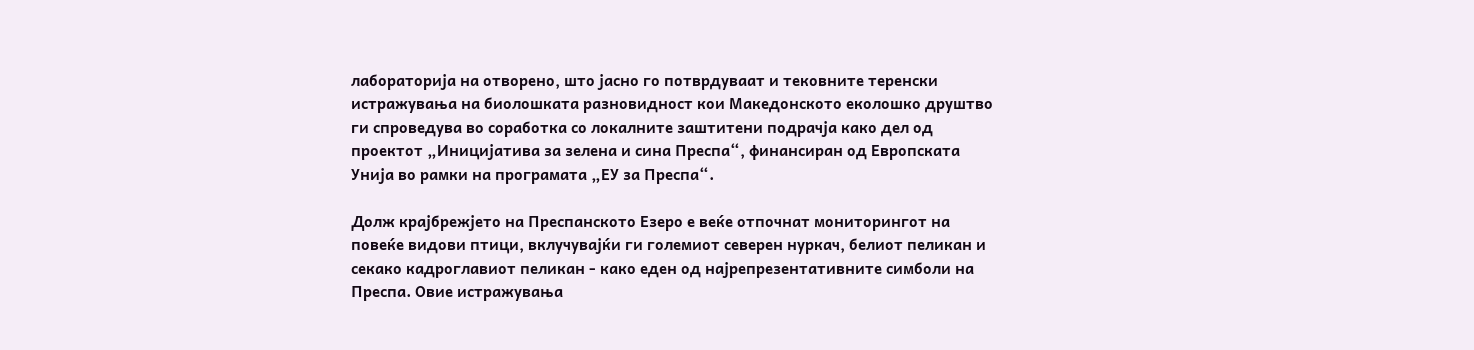лабораторија на отворено, што јасно го потврдуваат и тековните теренски истражувања на биолошката разновидност кои Македонското еколошко друштво ги спроведува во соработка со локалните заштитени подрачја како дел од проектот „Иницијатива за зелена и сина Преспа“, финансиран од Европската Унија во рамки на програмата „ЕУ за Преспа“.

Долж крајбрежјето на Преспанското Езеро е веќе отпочнат мониторингот на повеќе видови птици, вклучувајќи ги големиот северен нуркач, белиот пеликан и секако кадроглавиот пеликан - како еден од најрепрезентативните симболи на Преспа. Овие истражувања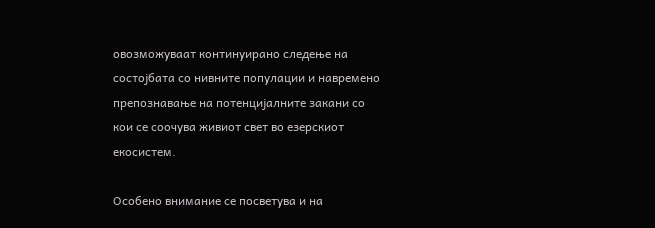овозможуваат континуирано следење на состојбата со нивните популации и навремено препознавање на потенцијалните закани со кои се соочува живиот свет во езерскиот екосистем.

Особено внимание се посветува и на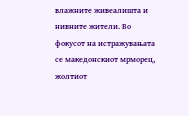влажните живеалишта и нивните жители. Во фокусот на истражувањата се македонскиот мрморец, жолтиот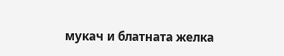мукач и блатната желка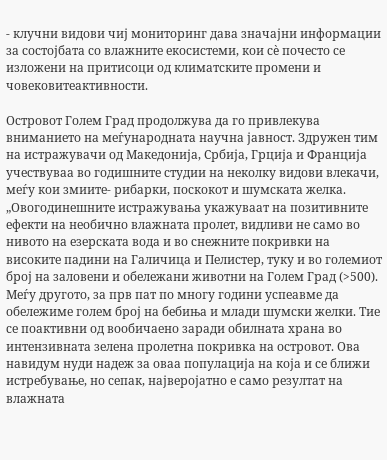- клучни видови чиј мониторинг дава значајни информации за состојбата со влажните екосистеми, кои сè почесто се изложени на притисоци од климатските промени и човековитеактивности.

Островот Голем Град продолжува да го привлекува вниманието на меѓународната научна јавност. Здружен тим на истражувачи од Македонија, Србија, Грција и Франција учествуваа во годишните студии на неколку видови влекачи, меѓу кои змиите- рибарки, поскокот и шумската желка. „Овогодинешните истражувања укажуваат на позитивните ефекти на необично влажната пролет, видливи не само во нивото на езерската вода и во снежните покривки на високите падини на Галичица и Пелистер, туку и во големиот број на заловени и обележани животни на Голем Град (>500). Меѓу другото, за прв пат по многу години успеавме да обележиме голем број на бебиња и млади шумски желки. Тие се поактивни од вообичаено заради обилната храна во интензивната зелена пролетна покривка на островот. Ова навидум нуди надеж за оваа популација на која и се ближи истребување, но сепак, најверојатно е само резултат на влажната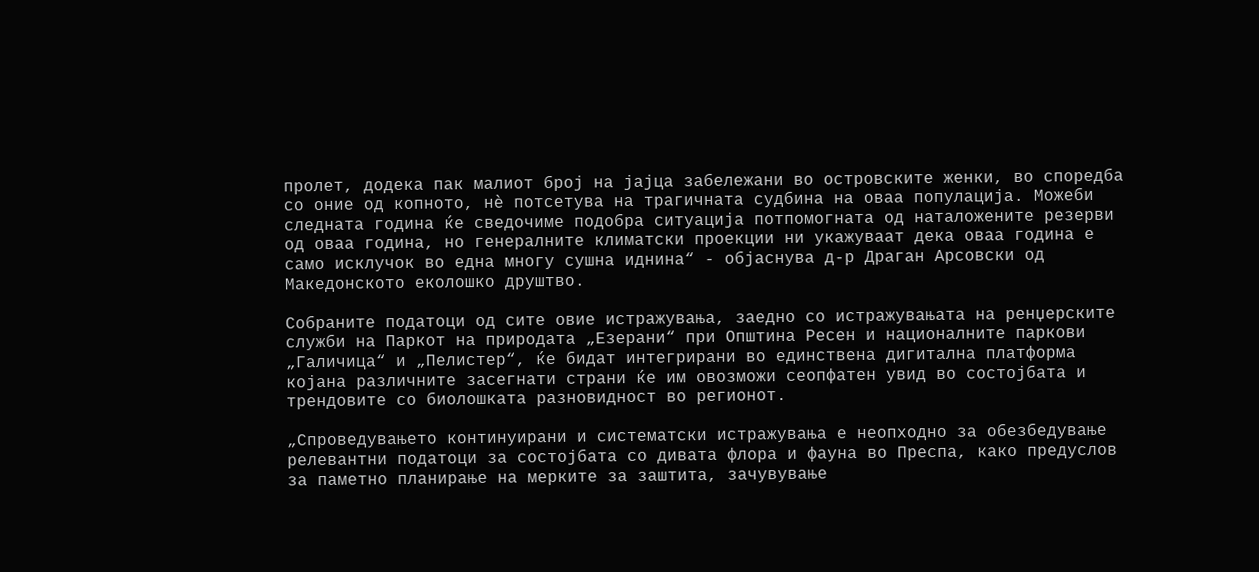пролет, додека пак малиот број на јајца забележани во островските женки, во споредба со оние од копното, нѐ потсетува на трагичната судбина на оваа популација. Можеби следната година ќе сведочиме подобра ситуација потпомогната од наталожените резерви од оваа година, но генералните климатски проекции ни укажуваат дека оваа година е само исклучок во една многу сушна иднина“ - објаснува д-р Драган Арсовски од Македонското еколошко друштво.

Собраните податоци од сите овие истражувања, заедно со истражувањата на ренџерските служби на Паркот на природата „Езерани“ при Општина Ресен и националните паркови „Галичица“ и „Пелистер“, ќе бидат интегрирани во единствена дигитална платформа којана различните засегнати страни ќе им овозможи сеопфатен увид во состојбата и трендовите со биолошката разновидност во регионот.

„Спроведувањето континуирани и систематски истражувања е неопходно за обезбедување релевантни податоци за состојбата со дивата флора и фауна во Преспа, како предуслов за паметно планирање на мерките за заштита, зачувување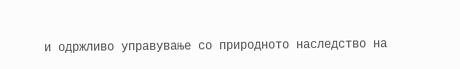и одржливо управување со природното наследство на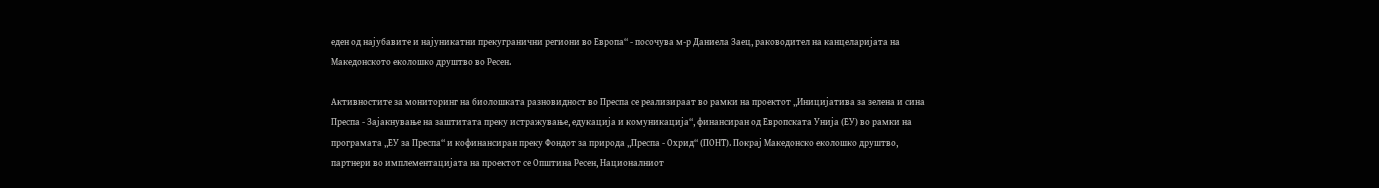еден од најубавите и најуникатни прекугранични региони во Европа“ - посочува м-р Даниела Заец, раководител на канцеларијата на Македонското еколошко друштво во Ресен.

Активностите за мониторинг на биолошката разновидност во Преспа се реализираат во рамки на проектот „Иницијатива за зелена и сина Преспа - Зајакнување на заштитата преку истражување, едукација и комуникација“, финансиран од Европската Унија (ЕУ) во рамки на програмата „ЕУ за Преспа“ и кофинансиран преку Фондот за природа „Преспа - Охрид“ (ПОНТ). Покрај Македонско еколошко друштво, партнери во имплементацијата на проектот се Општина Ресен, Националниот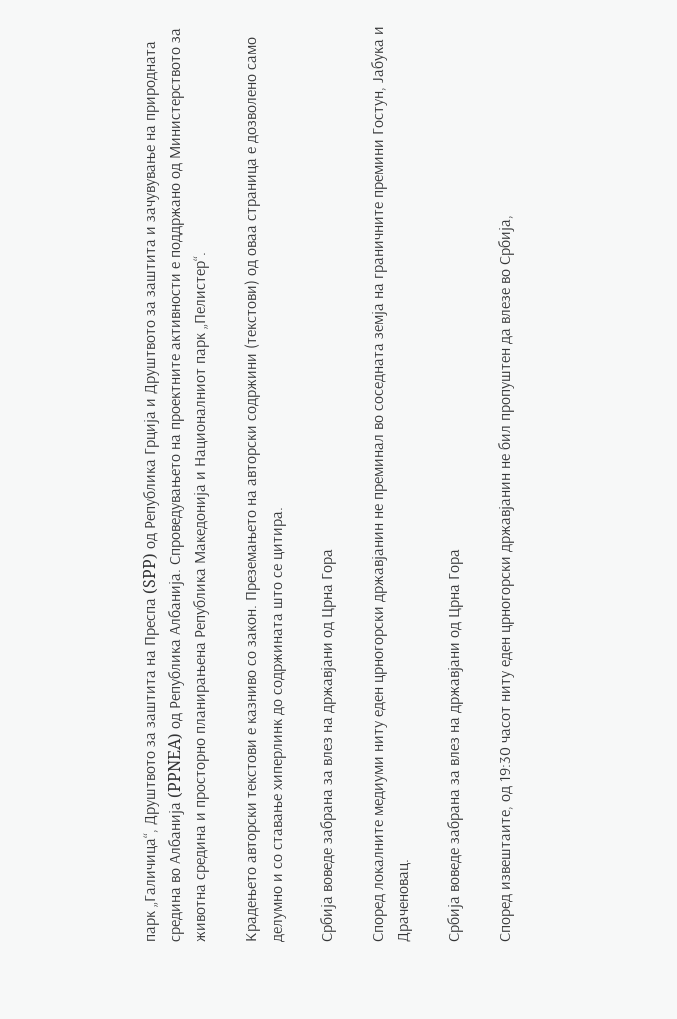парк „Галичица“, Друштвото за заштита на Преспа (SPP) од Република Грција и Друштвото за заштита и зачувување на природната средина во Албанија (PPNEA) од Република Албанија. Спроведувањето на проектните активности е поддржано од Министерството за животна средина и просторно планирањена Република Македонија и Националниот парк „Пелистер“.

Крадењето авторски текстови е казниво со закон. Преземањето на авторски содржини (текстови) од оваа страница е дозволено само делумно и со ставање хиперлинк до содржината што се цитира.

Србија воведе забрана за влез на државјани од Црна Гора

Според локалните медиуми ниту еден црногорски државјанин не преминал во соседната земја на граничните премини Гостун, Јабука и Драченовац.

Србија воведе забрана за влез на државјани од Црна Гора

Според извештаите, од 19:30 часот ниту еден црногорски државјанин не бил пропуштен да влезе во Србија,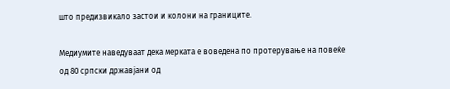што предизвикало застои и колони на границите.

Медиумите наведуваат дека мерката е воведена по протерување на повеќе од 80 српски државјани од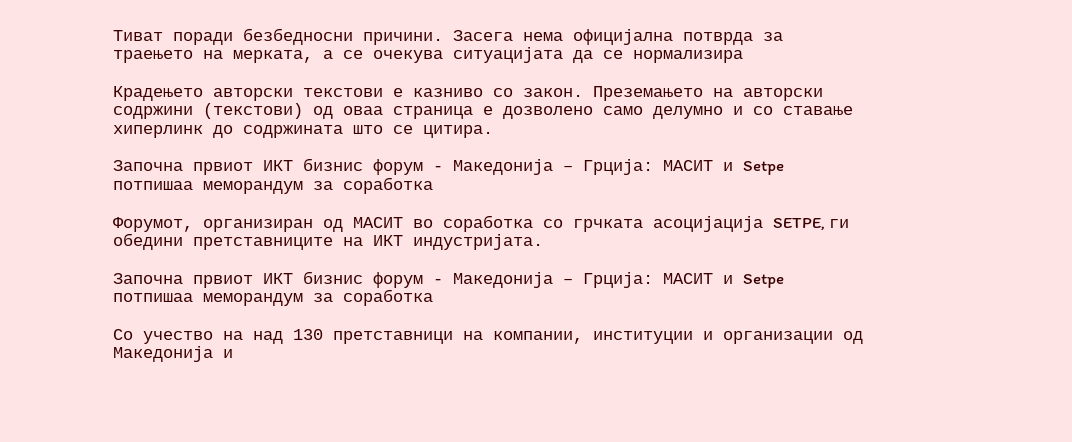Тиват поради безбедносни причини. Засега нема официјална потврда за траењето на мерката, а се очекува ситуацијата да се нормализира

Крадењето авторски текстови е казниво со закон. Преземањето на авторски содржини (текстови) од оваа страница е дозволено само делумно и со ставање хиперлинк до содржината што се цитира.

Започна првиот ИКТ бизнис форум - Македонија – Грција: МАСИТ и Setpe потпишаа меморандум за соработка

Форумот, организиран од МАСИТ во соработка со грчката асоцијација SETPE, ги обедини претставниците на ИКТ индустријата.

Започна првиот ИКТ бизнис форум - Македонија – Грција: МАСИТ и Setpe потпишаа меморандум за соработка

Со учество на над 130 претставници на компании, институции и организации од Македонија и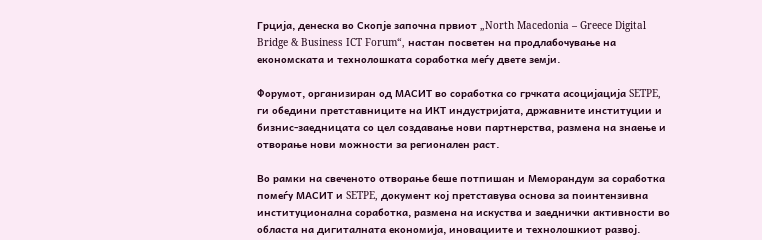Грција, денеска во Скопје започна првиот „North Macedonia – Greece Digital Bridge & Business ICT Forum“, настан посветен на продлабочување на економската и технолошката соработка меѓу двете земји.

Форумот, организиран од МАСИТ во соработка со грчката асоцијација SETPE, ги обедини претставниците на ИКТ индустријата, државните институции и бизнис-заедницата со цел создавање нови партнерства, размена на знаење и отворање нови можности за регионален раст.

Во рамки на свеченото отворање беше потпишан и Меморандум за соработка помеѓу МАСИТ и SETPE, документ кој претставува основа за поинтензивна институционална соработка, размена на искуства и заеднички активности во областа на дигиталната економија, иновациите и технолошкиот развој.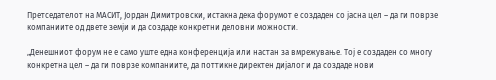Претседателот на МАСИТ, Јордан Димитровски, истакна дека форумот е создаден со јасна цел – да ги поврзе компаниите од двете земји и да создаде конкретни деловни можности.

„Денешниот форум не е само уште една конференција или настан за вмрежување. Тој е создаден со многу конкретна цел – да ги поврзе компаниите, да поттикне директен дијалог и да создаде нови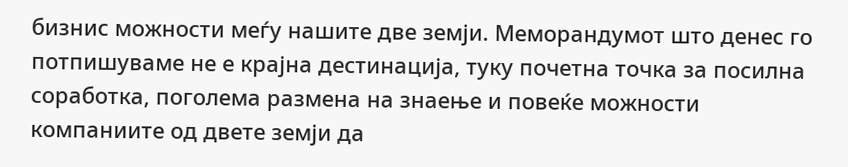бизнис можности меѓу нашите две земји. Меморандумот што денес го потпишуваме не е крајна дестинација, туку почетна точка за посилна соработка, поголема размена на знаење и повеќе можности компаниите од двете земји да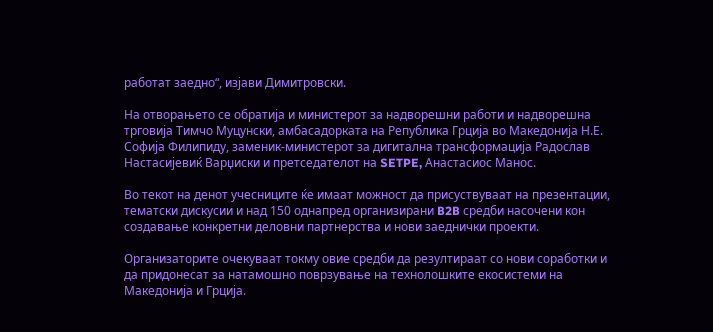работат заедно“, изјави Димитровски.

На отворањето се обратија и министерот за надворешни работи и надворешна трговија Тимчо Муцунски, амбасадорката на Република Грција во Македонија Н.Е. Софија Филипиду, заменик-министерот за дигитална трансформација Радослав Настасијевиќ Варџиски и претседателот на SETPE, Анастасиос Манос.

Во текот на денот учесниците ќе имаат можност да присуствуваат на презентации, тематски дискусии и над 150 однапред организирани B2B средби насочени кон создавање конкретни деловни партнерства и нови заеднички проекти.

Организаторите очекуваат токму овие средби да резултираат со нови соработки и да придонесат за натамошно поврзување на технолошките екосистеми на Македонија и Грција.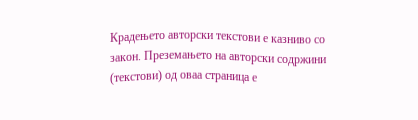Крадењето авторски текстови е казниво со закон. Преземањето на авторски содржини (текстови) од оваа страница е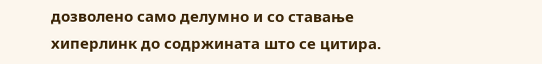дозволено само делумно и со ставање хиперлинк до содржината што се цитира.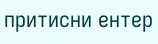притисни ентер